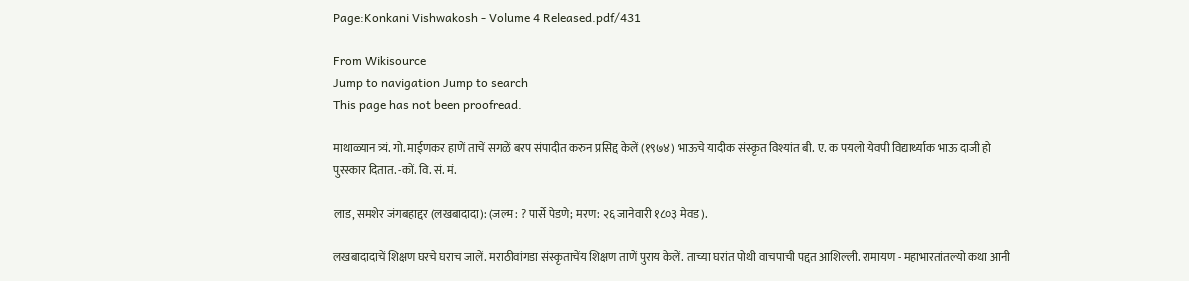Page:Konkani Vishwakosh - Volume 4 Released.pdf/431

From Wikisource
Jump to navigation Jump to search
This page has not been proofread.

माथाळ्यान त्र्यं. गो. माईणकर हाणें ताचें सगळें बरप संपादीत करुन प्रसिद्द केलें (१९७४) भाऊचे यादीक संस्कृत विश्यांत बी. ए. क पयलो येवपी विद्यार्थ्याक भाऊ दाजी हो पुरस्कार दितात. -कों. वि. सं. मं.

लाड, समशेर जंगबहाद्दर (लखबादादा): (जल्म : ? पार्से पेडणे; मरण: २६ जानेवारी १८०३ मेवड).

लखबादादाचें शिक्षण घरचे घराच जालें. मराठीवांगडा संस्कृताचेंय शिक्षण ताणें पुराय केलें. ताच्या घरांत पोथी वाचपाची पद्दत आशिल्ली. रामायण - महाभारतांतल्यो कथा आनी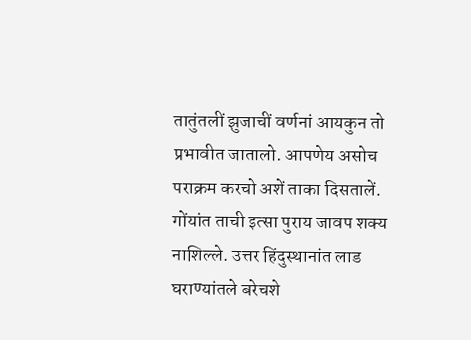तातुंतलीं झुजाचीं वर्णनां आयकुन तो प्रभावीत जातालो. आपणेय असोच पराक्रम करचो अशें ताका दिसतालें. गोंयांत ताची इत्सा पुराय जावप शक्य नाशिल्ले. उत्तर हिंदुस्थानांत लाड घराण्यांतले बरेचशे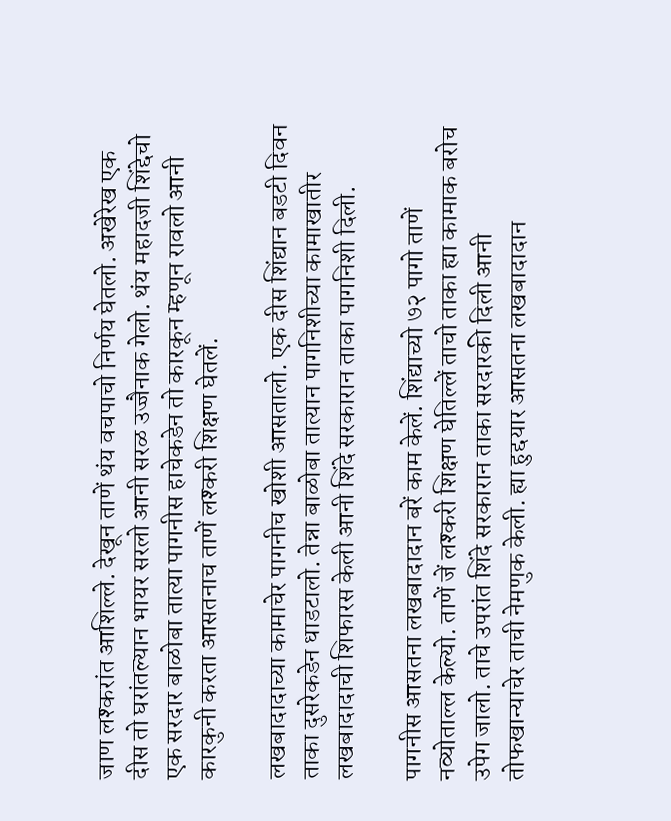जाण लश्करांत आशिल्ले. देखून ताणें थंय वचपाचो निर्णय घेतलो. अखेरेख एक दीस तो घरांतल्यान भायर सरलो आनी सरळ उज्जैनाक गेलो. थंय महादजी शिंद्देचो एक सरदार बाळोबा तात्या पागनीस हाचेकडेन तो कारकून म्हणून रावलो आनी कारकुनी करता आसतनाच ताणें लश्करी शिक्षण घेतलें.

लखबादादाच्या कामाचेर पागनीच खोशी आसतालो. एक दीस शिंद्यान बडटी दिवन ताका दुसरेकडेन धाडटालो. तेन्ना बाळोबा तात्यान पागनिशीच्या कामाखातीर लखबादादाची शिफारस केली आनी शिंदे सरकारान ताका पागनिशी दिली.

पागनीस आसतना लखबादादान बरें काम केलें. शिंद्याच्यो ७२ पागो ताणें नव्योताल्ल केल्यो. ताणें जें लश्करी शिक्षण घेतिल्लें ताचो ताका ह्या कामाक बरोच उपेग जालो. ताचे उपरांत शिंदे सरकारान ताका सरदारकी दिली आनी तोफखान्याचेर ताची नेमणुक केली. ह्या हुद्दयार आसतना लखबादादान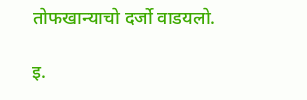तोफखान्याचो दर्जो वाडयलो.

इ.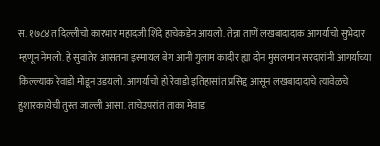स. १७८४त दिल्लीचो कारभार महादजी शिंदे हाचेकडेन आयलो. तेन्ना ताणें लखबादादाक आगर्याचो सुभेदार म्हणून नेमलो. हे सुवातेर आसतना इस्मायल बेग आनी गुलाम कादीर ह्या दोन मुसलमान सरदारांनी आगर्याच्या किल्ल्याक रेवाडो मोडून उडयलो. आगर्याचो हो रेवाडो इतिहासांत प्रसिद्द आसून लखबादादाचे त्यावेळचे हुशारकायेची तुस्त जाल्ली आसा. ताचेउपरांत ताका मेवाड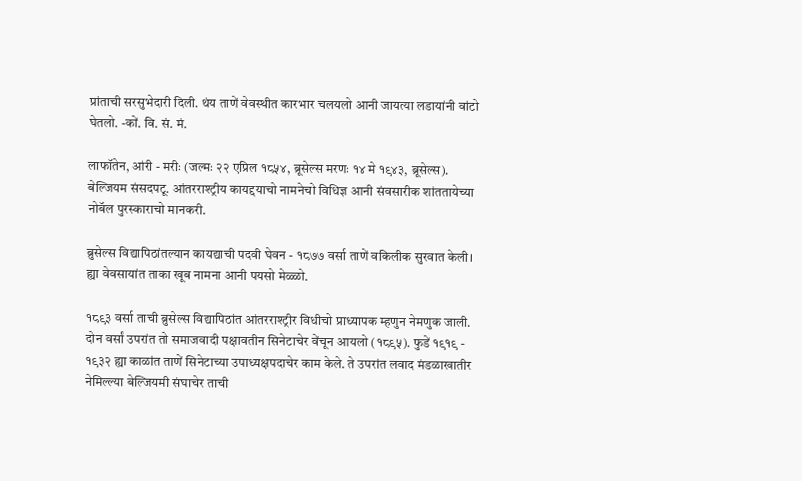प्रांताची सरसुभेदारी दिली. थंय ताणें वेवस्थीत कारभार चलयलो आनी जायत्या लडायांनी वांटो घेतलो. -कों. वि. सं. मं.

लाफॉतेन, आंरी - मरीः (जल्मः २२ एप्रिल १८५४, ब्रूसेल्स मरणः १४ मे १९४३, ब्रूसेल्स). बेल्जियम संसदपटू. आंतरराश्ट्रीय कायद्दयाचो नामनेचो विधिज्ञ आनी संवसारीक शांततायेच्या नोबॅल पुरस्काराचो मानकरी.

ब्रुसेल्स विद्यापिठांतल्यान कायद्याची पदवी घेवन - १८७७ वर्सा ताणें वकिलीक सुरवात केली। ह्या वेवसायांत ताका खूब नामना आनी पयसो मेळ्ळो.

१८९३ वर्सा ताची ब्रुसेल्स विद्यापिठांत आंतरराश्ट्रीर विधीचो प्राध्यापक म्हणुन नेमणुक जाली. दोन वर्सां उपरांत तो समाजवादी पक्षावतीन सिनेटाचेर वेंचून आयलो (१८९५). फुडें १९१९ - १९३२ ह्या काळांत ताणें सिनेटाच्या उपाध्यक्षपदाचेर काम केले. ते उपरांत लवाद मंडळाखातीर नेमिल्ल्या बेल्जियमी संघाचेर ताची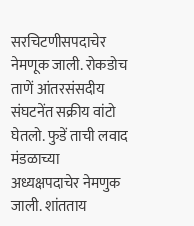सरचिटणीसपदाचेर नेमणूक जाली. रोकडोच ताणें आंतरसंसदीय संघटनेंत सक्रीय वांटो घेतलो. फुडें ताची लवाद मंडळाच्या अध्यक्षपदाचेर नेमणुक जाली. शांतताय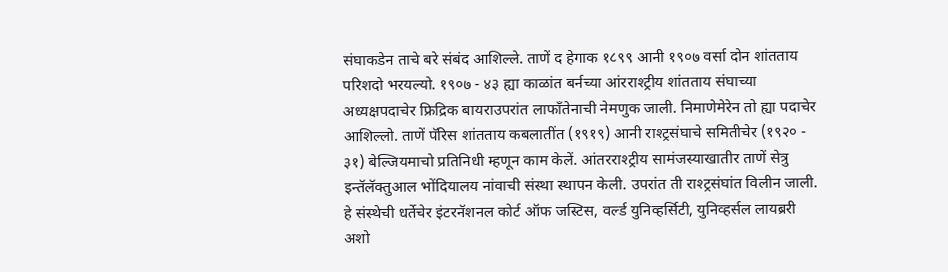संघाकडेन ताचे बरे संबंद आशिल्ले. ताणें द हेगाक १८९९ आनी १९०७ वर्सा दोन शांतताय परिशदो भरयल्यो. १९०७ - ४३ ह्या काळांत बर्नच्या आंरराश्ट्रीय शांतताय संघाच्या अध्यक्षपदाचेर फ्रिद्रिक बायराउपरांत लाफॉंतेनाची नेमणुक जाली. निमाणेमेरेन तो ह्या पदाचेर आशिल्लो. ताणें पॅरिस शांतताय कबलातींत (१९१९) आनी राश्ट्रसंघाचे समितीचेर (१९२० - ३१) बेल्जियमाचो प्रतिनिधी म्हणून काम केलें. आंतरराश्ट्रीय सामंजस्याखातीर ताणें सेत्रु इन्तॅलॅक्तुआल भोंदियालय नांवाची संस्था स्थापन केली. उपरांत ती राश्ट्रसंघांत विलीन जाली. हे संस्थेची धर्तेचेर इंटरनॅशनल कोर्ट ऑफ जस्टिस, वर्ल्ड युनिव्हर्सिटी, युनिव्हर्सल लायब्ररी अशो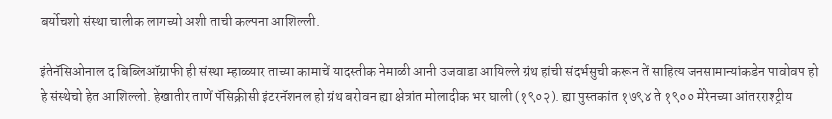बर्योचशो संस्था चालीक लागच्यो अशी ताची कल्पना आशिल्ली.

इंतेनॅसिओनाल द बिब्लिऑग्राफी ही संस्था म्हाळ्यार ताच्या कामाचें यादस्तीक नेमाळी आनी उजवाडा आयिल्ले ग्रंथ हांची संदर्भसुची करून तें साहित्य जनसामान्यांकडेन पावोवप हो हे संस्थेचो हेत आशिल्लो. हेखातीर ताणें पॅसिक्रीसी इंटरनॅशनल हो ग्रंथ बरोवन ह्या क्षेत्रांत मोलादीक भर घाली (१९०२). ह्या पुस्तकांत १७९४ ते १९०० मेरेनच्या आंतरराश्ट्रीय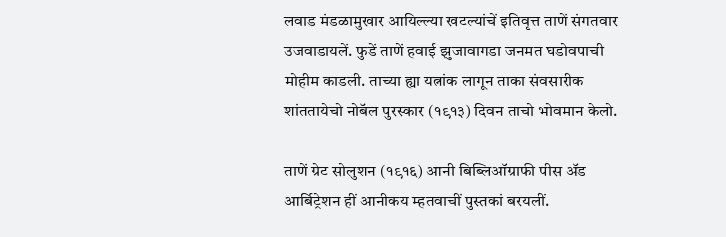लवाड मंडळामुखार आयिल्ल्या खटल्यांचें इतिवृत्त ताणें संगतवार उजवाडायलें. फुडें ताणें हवाई झुजावागडा जनमत घडोवपाची मोहीम काडली. ताच्या ह्या यत्नांक लागून ताका संवसारीक शांततायेचो नोबॅल पुरस्कार (१९१३) दिवन ताचो भोवमान केलो.

ताणें ग्रेट सोलुशन (१९१६) आनी बिब्लिऑग्राफी पीस ॲड आर्बिट्रेशन हीं आनीकय म्हतवाचीं पुस्तकां बरयलीं.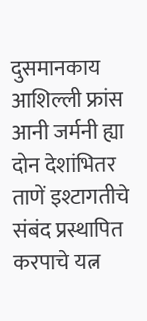दुसमानकाय आशिल्ली फ्रांस आनी जर्मनी ह्या दोन देशांभितर ताणें इश्टागतीचे संबंद प्रस्थापित करपाचे यत्न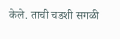केले. ताची चडशी सगळी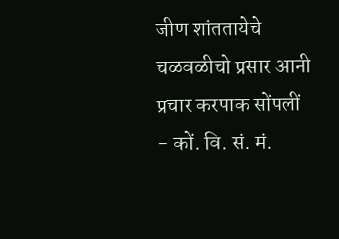जीण शांततायेचे चळवळीचो प्रसार आनी प्रचार करपाक सोंपलीं - कों. वि. सं. मं.